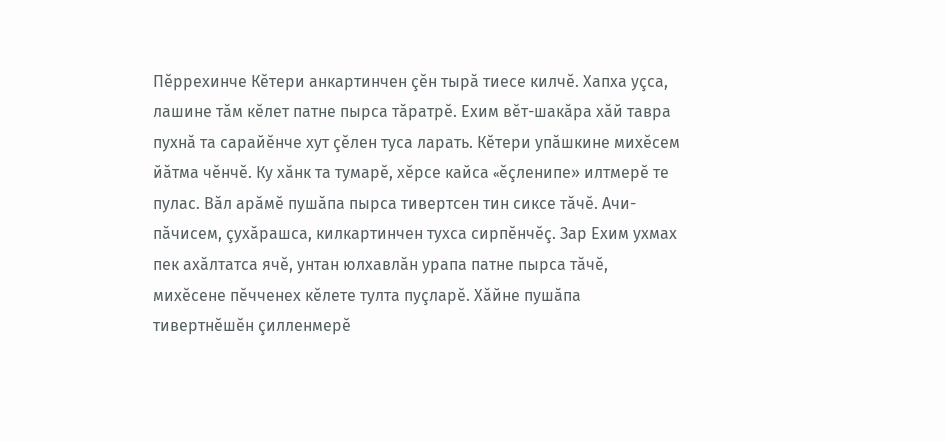Пĕррехинче Кĕтери анкартинчен çĕн тырă тиесе килчĕ. Хапха уçса, лашине тăм кĕлет патне пырса тăратрĕ. Ехим вĕт-шакăра хăй тавра пухнă та сарайĕнче хут çĕлен туса ларать. Кĕтери упăшкине михĕсем йăтма чĕнчĕ. Ку хăнк та тумарĕ, хĕрсе кайса «ĕçленипе» илтмерĕ те пулас. Вăл арăмĕ пушăпа пырса тивертсен тин сиксе тăчĕ. Ачи-пăчисем, çухăрашса, килкартинчен тухса сирпĕнчĕç. Зар Ехим ухмах пек ахăлтатса ячĕ, унтан юлхавлăн урапа патне пырса тăчĕ, михĕсене пĕчченех кĕлете тулта пуçларĕ. Хăйне пушăпа тивертнĕшĕн çилленмерĕ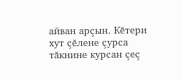айван арçын. Кĕтери хут çĕлене çурса тăкнине курсан çеç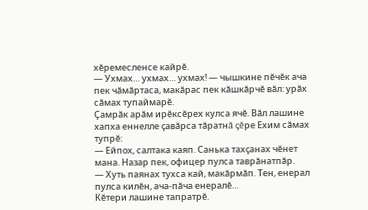хĕремесленсе кайрĕ.
— Ухмах… ухмах… ухмах! — чышкине пĕчĕк ача пек чăмăртаса, макăрас пек кăшкăрчĕ вăл: урăх сăмах тупаймарĕ.
Çамрăк арăм ирĕксĕрех кулса ячĕ. Вăл лашине хапха еннелле çавăрса тăратнă çĕре Ехим сăмах тупрĕ:
— Ейпох, салтака каяп. Санька тахçанах чĕнет мана. Назар пек, офицер пулса таврăнатпăр.
— Хуть паянах тухса кай, макăрмăп. Тен, енерал пулса килĕн, ача-пăча енералĕ…
Кĕтери лашине тапратрĕ.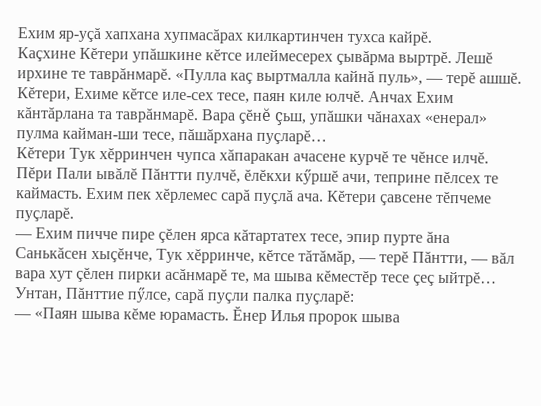Ехим яр-уçă хапхана хупмасăрах килкартинчен тухса кайрĕ.
Каçхине Кĕтери упăшкине кĕтсе илеймесерех çывăрма выртрĕ. Лешĕ ирхине те таврăнмарĕ. «Пулла каç выртмалла кайнă пуль», — терĕ ашшĕ. Кĕтери, Ехиме кĕтсе иле-сех тесе, паян киле юлчĕ. Анчах Ехим кăнтăрлана та таврăнмарĕ. Вара çĕнĕ çьш, упăшки чăнахах «енерал» пулма кайман-ши тесе, пăшăрхана пуçларĕ…
Кĕтери Тук хĕрринчен чупса хăпаракан ачасене курчĕ те чĕнсе илчĕ. Пĕри Пали ывăлĕ Пăнтти пулчĕ, ĕлĕкхи кӳршĕ ачи, теприне пĕлсех те каймасть. Ехим пек хĕрлемес сарă пуçлă ача. Кĕтери çавсене тĕпчеме пуçларĕ.
— Ехим пичче пире çĕлен ярса кăтартатех тесе, эпир пурте ăна Санькăсен хыçĕнче, Тук хĕрринче, кĕтсе тăтăмăр, — терĕ Пăнтти, — вăл вара хут çĕлен пирки асăнмарĕ те, ма шыва кĕместĕр тесе çеç ыйтрĕ…
Унтан, Пăнттие пӳлсе, сарă пуçли палка пуçларĕ:
— «Паян шыва кĕме юрамасть. Ĕнер Илья пророк шыва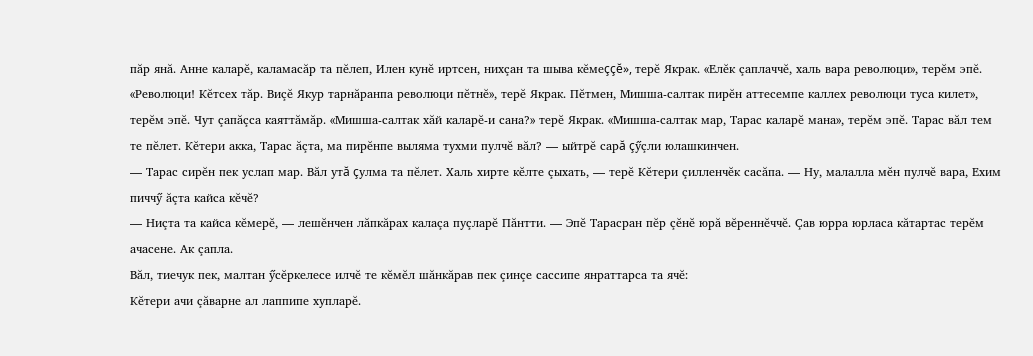пăр янă. Анне каларĕ, каламасăр та пĕлеп, Илен кунĕ иртсен, нихçан та шыва кĕмеççĕ», терĕ Якрак. «Елĕк çаплаччĕ, халь вара революци», терĕм эпĕ. «Революци! Кĕтсех тăр. Виçĕ Якур тарнăранпа революци пĕтнĕ», терĕ Якрак. Пĕтмен, Мишша-салтак пирĕн аттесемпе каллех революци туса килет», терĕм эпĕ. Чут çапăçса каяттăмăр. «Мишша-салтак хăй каларĕ-и сана?» терĕ Якрак. «Мишша-салтак мар, Тарас каларĕ мана», терĕм эпĕ. Тарас вăл тем те пĕлет. Кĕтери акка, Тарас ăçта, ма пирĕнпе выляма тухми пулчĕ вăл? — ыйтрĕ сарă çӳçли юлашкинчен.
— Тарас сирĕн пек услап мар. Вăл утă çулма та пĕлет. Халь хирте кĕлте çыхать, — терĕ Кĕтери çилленчĕк сасăпа. — Ну, малалла мĕн пулчĕ вара, Ехим пиччӳ ăçта кайса кĕчĕ?
— Ниçта та кайса кĕмерĕ, — лешĕнчен лăпкăрах калаçа пуçларĕ Пăнтти. — Эпĕ Тарасран пĕр çĕнĕ юрă вĕреннĕччĕ. Çав юрра юрласа кăтартас терĕм ачасене. Ак çапла.
Вăл, тиечук пек, малтан ӳсĕркелесе илчĕ те кĕмĕл шăнкăрав пек çинçе сассипе янраттарса та ячĕ:
Кĕтери ачи çăварне ал лаппипе хупларĕ.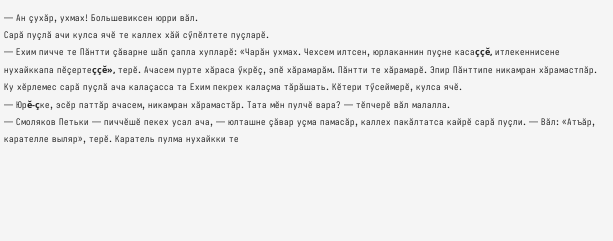— Ан çухăр, ухмах! Большевиксен юрри вăл.
Сарă пуçлă ачи кулса ячĕ те каллех хăй сӳпĕлтете пуçларĕ.
— Ехим пичче те Пăнтти çăварне шăп çапла хупларĕ: «Чарăн ухмах. Чехсем илтсен, юрлаканнин пуçне касаççĕ, итлекеннисене нухайккапа пĕçертеççĕ», терĕ. Ачасем пурте хăраса ӳкрĕç, эпĕ хăрамарăм. Пăнтти те хăрамарĕ. Эпир Пăнттипе никамран хăрамастпăр.
Ку хĕрлемес сарă пуçлă ача калаçасса та Ехим пекрех калаçма тăрăшать. Кĕтери тӳсеймерĕ, кулса ячĕ.
— Юрĕ-çке, эсĕр паттăр ачасем, никамран хăрамастăр. Тата мĕн пулчĕ вара? — тĕпчерĕ вăл малалла.
— Смоляков Петьки — пиччĕшĕ пекех усал ача, — юлташне çăвар уçма памасăр, каллех пакăлтатса кайрĕ сарă пуçли. — Вăл: «Атъăр, карателле выляр», терĕ. Каратель пулма нухайкки те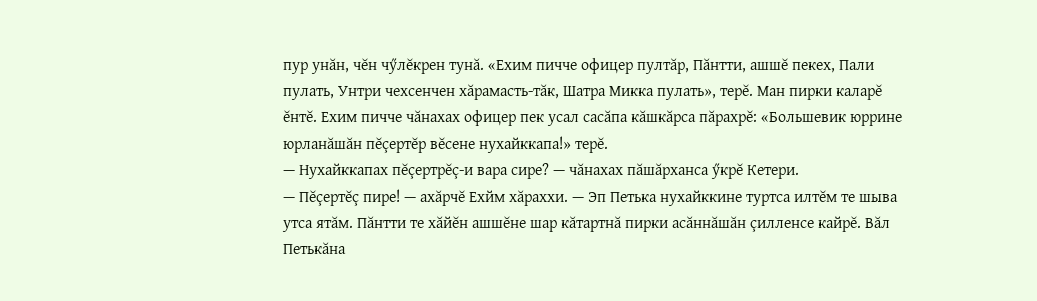пур унăн, чĕн чӳлĕкрен тунă. «Ехим пичче офицер пултăр, Пăнтти, ашшĕ пекех, Пали пулать, Унтри чехсенчен хăрамасть-тăк, Шатра Микка пулать», терĕ. Ман пирки каларĕ ĕнтĕ. Ехим пичче чăнахах офицер пек усал сасăпа кăшкăрса пăрахрĕ: «Большевик юррине юрланăшăн пĕçертĕр вĕсене нухайккапа!» терĕ.
— Нухайккапах пĕçертрĕç-и вара сире? — чăнахах пăшăрханса ӳкрĕ Кетери.
— Пĕçертĕç пире! — ахăрчĕ Ехйм хăраххи. — Эп Петька нухайккине туртса илтĕм те шыва утса ятăм. Пăнтти те хăйĕн ашшĕне шар кăтартнă пирки асăннăшăн çилленсе кайрĕ. Вăл Петькăна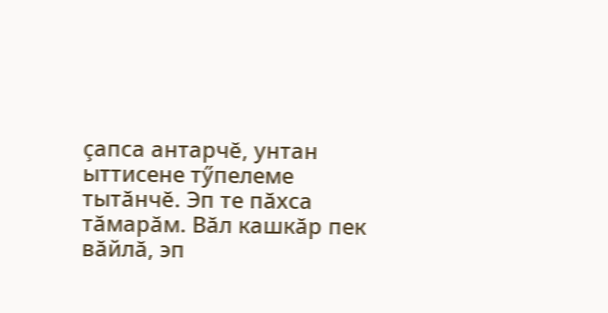çапса антарчĕ, унтан ыттисене тӳпелеме тытăнчĕ. Эп те пăхса тăмарăм. Вăл кашкăр пек вăйлă, эп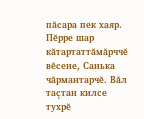пăсара пек хаяр. Пĕрре шар кăтартаттăмăрччĕ вĕсене, Санька чăрмантарчĕ. Вăл таçтан килсе тухрĕ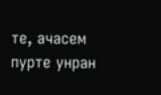те, ачасем пурте унран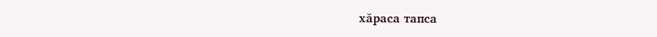хăраса тапса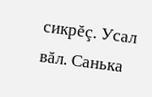сикрĕç. Усал вăл. Санька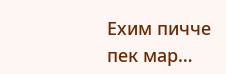Ехим пичче пек мар…